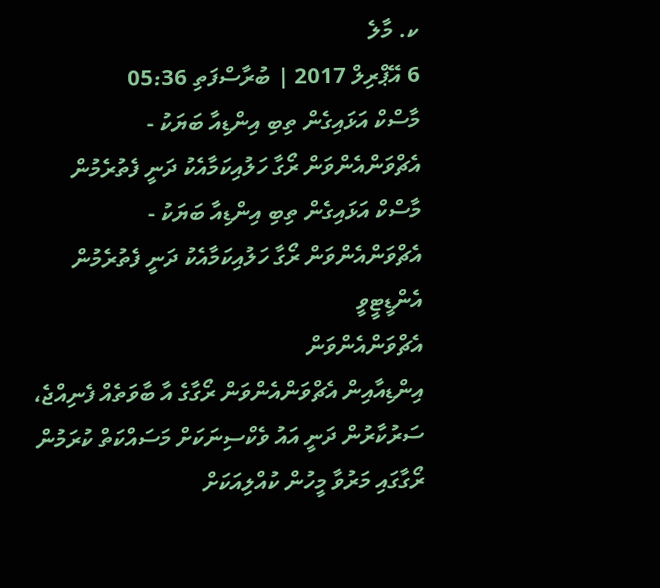ކ. މާލެ
6 އޭޕްރިލް 2017 | ބުރާސްފަތި 05:36
މާސްކް އަޅައިގެން ތިބި އިންޑިއާ ބަޔަކު - އެޗްވަންއެންވަން ރޯގާ ހަލުއިކަމާއެކު ދަނީ ފެތުރެމުން
މާސްކް އަޅައިގެން ތިބި އިންޑިއާ ބަޔަކު - އެޗްވަންއެންވަން ރޯގާ ހަލުއިކަމާއެކު ދަނީ ފެތުރެމުން
އެންޑީޓީވީ
އެޗްވަންއެންވަން
އިންޑިއާއިން އެޗްވަންއެންވަން ރޯގާގެ އާ ބާވަތެއް ފެނިއްޖެ، ސަރުކާރުން ދަނީ އައު ވެކްސިނަކަށް މަސައްކަތް ކުރަމުން
ރޯގާގައި މަރުވާ މީހުން ކުއްލިއަކަށް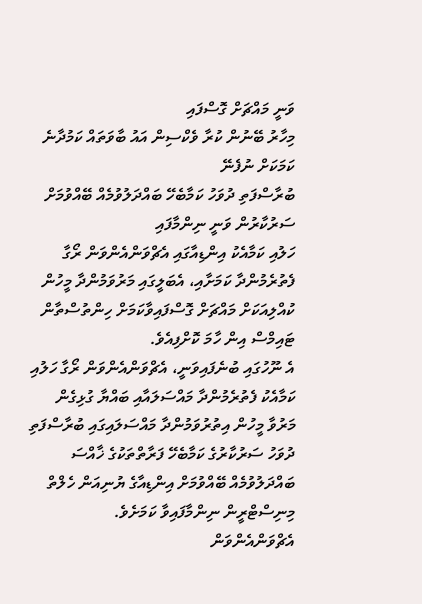ވަނީ މައްޗަށް ގޮސްފައި
މިހާރު ބޭނުން ކުރާ ވެކްސިން އައު ބާވަތައް ކަމުދާނެ ކަމަކަށް ނުފެނޭ
ބުރާސްފަތި ދުވަހު ކަމާބެހޭ ބައްދަލުވުމެއް ބޭއްވުމަށް ސަރުކާރުން ވަނީ ނިންމާފައި
ހަލުއި ކަމާއެކު އިންޑިއާގައި އެޗްވަންއެންވަން ރޯގާ ފެތުރެމުންދާ ކަމަށާއި، އެބަލީގައި މަރުވަމުންދާ މީހުން ކުއްލިއަކަށް މައްޗަށް ގޮސްފައިވާކަމަށް ހިންތުސްތާން ޓައިމްސް އިން ހާމަ ކޮށްފިއެވެ.
އެ ނޫހުގައި ބުނެފައިވަނީ، އެޗްވަންއެންވަން ރޯގާ ހަލުއި ކަމާއެކު ފެތުރެމުންދާ މައްސަލައާއި ބައްޔާ ގުޅިގެން މަރުވާ މީހުން އިތުރުވަމުންދާ މައްސަލައިގައި ބުރާސްފަތި ދުވަހު ސަރުކާރުގެ ކަމާބެހޭ ފަރާތްތަކުގެ ޚާއްސަ ބައްދަލުވުމެއް ބޭއްވުމަށް އިންޑިއާގެ ޔުނިއަން ހެލްތް މިނިސްޓްރީން ނިންމާފައިވާ ކަމަށެވެ.
އެޗްވަންއެންވަން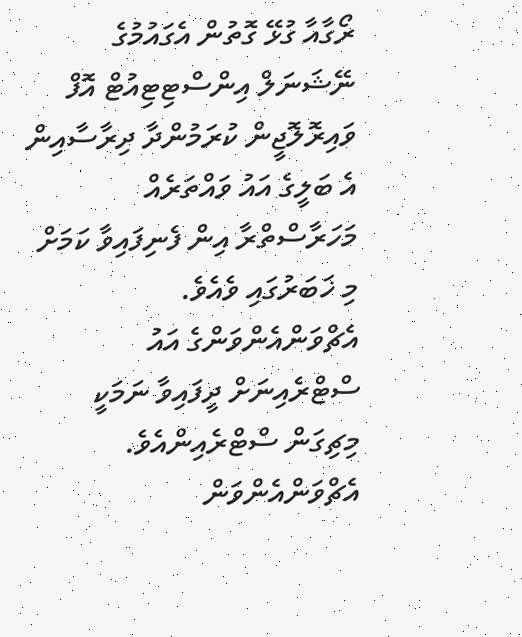ރޯގާއާ ގުޅޭ ގޮތުން އެގައުމުގެ ނޭޝަނަލް އިންސްޓިޓިއުޓް އޮފް ވައިރޮލޮޖީން ކުރަމުންދާ ދިރާސާއިން އެ ބަލީގެ އައު ވައްތަރެއް މަހަރާސްތްރާ އިން ފެނިފައިވާ ކަމަށް މި ޚަބަރުގައި ވެއެވެ. އެޗްވަންއެންވަންގެ އައު ސްޓްރެއިނަށް ދީފައިވާ ނަމަކީ މިޗިގަން ސްޓްރެއިންއެވެ.
އެޗްވަންއެންވަން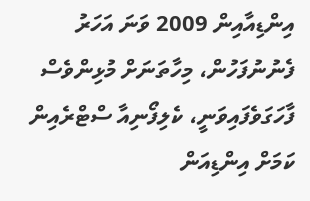އިންޑިއާއިން 2009 ވަނަ އަހަރު ފެނުނުފަހުން، މިހާތަނަށް މުޅިންވެސް ފާހަގަވެފައިވަނީ، ކެލިފޯނިއާ ސްޓްރެއިން ކަމަށް އިންޑިއަން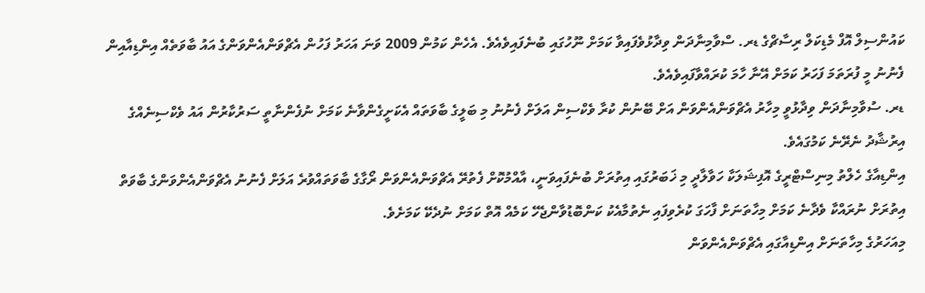ކައުންސިލް އޮފް މެޑިކަލް ރިސާޗްގެ ޑރ. ސްވާމިނާދަން ވިދާޅުވެފައިވާ ކަމަށް ނޫހުގައި ބުނެފައިވެއެވެ. އެހެން ކަމުން 2009 ވަނަ އަހަރު ފަހުން އެޗްވަންއެންވަންގެ އައު ބާވަތެއް އިންޑިއާއިން ފެނުނު މީ ފުރަތަމަ ފަހަރު ކަމަށް އޭނާ ހާމަ ކުރައްވާފައިވެއެވެ.
ޑރ. ސުވާމިނާދަން ވިދާޅުވީ މިހާރު އެޗްވަންއެންވަން އަށް ބޭނުން ކުރާ ވެކްސިން އަލަށް ފެނުނު މި ބަލީގެ ބާވަތައް އެކަށީގެންވާނެ ކަމަށް ނުފެންނާތީ ސަރުކާރުން އައު ވެކްސިނެއްގެ އިރުޝާދު ނެރޭނެ ކަމުގައެވެ.
އިންޑިއާގެ ހެލްތު މިނިސްޓްރީގެ އޮފިޝަލަކާ ހަވާލާދީ މި ޚަބަރުގައި އިތުރަށް ބުނެފައިވަނީ، އާއްމުކޮށް ފެތުރޭ އެޗްވަންއެންވަން ރޯގާގެ ބާވަތައްވުރެ އަލަށް ފެނުނު އެޗްވަންއެންވަންގެ ބާވަތް އިތުރަށް ނުރައްކާ ވެދާނެ ކަމަށް މިހާތަނަށް ފާހަގަ ކުރެވިފައި ނެތުމާއެކު ކަންބޮޑުވާންޖެހޭ ކަމެއް އޮތް ކަމަށް ނުދެކޭ ކަމަށެވެ.
މިއަހަރުގެ މިހާތަނަށް އިންޑިއާގައި އެޗްވަންއެންވަން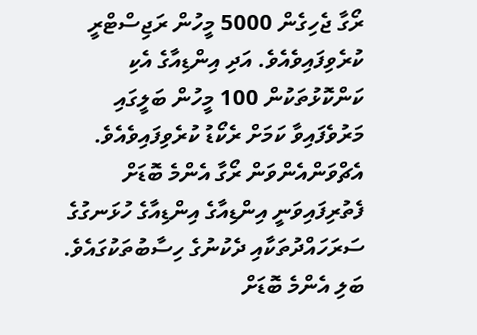ރޯގާ ޖެހިގެން 5000 މީހުން ރަޖިސްޓްރީ ކުރެވިފައިވެއެވެ. އަދި އިންޑިއާގެ އެކި ކަންކޮޅުތަކުން 100 މީހުން ބަލީގައި މަރުވެފައިވާ ކަމަށް ރެކޯޑު ކުރެވިފައިވެއެވެ.
އެޗްވަންއެންވަން ރޯގާ އެންމެ ބޮޑަށް ފެތުރިފައިވަނީ އިންޑިއާގެ އިންޑިއާގެ ހުޅަނގުގެ ސަރަހައްދުތަކާއި ދެކުނުގެ ހިސާބުތަކުގައެވެ. ބަލި އެންމެ ބޮޑަށް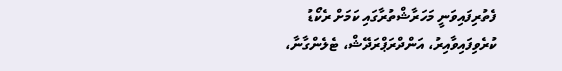ފެތުރިފައިވަނީ މަހަރާޝްތުރާގައި ކަމަށް ރެކޯޑު ކުރެވިފައިވާއިރު، އަންދްރަޕްރަދޭޝް، ޓެލެންގާނާ،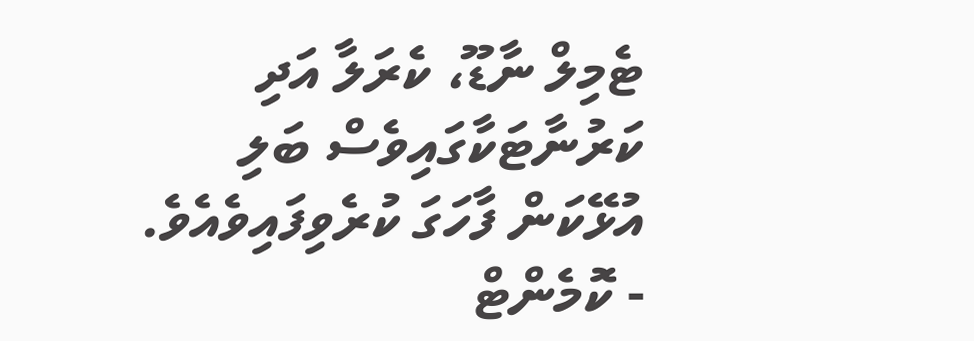ޓެމިލް ނާޑޫ، ކެރަލާ އަދި ކަރުނާޓަކާގައިވެސް ބަލި އުޅޭކަން ފާހަގަ ކުރެވިފައިވެއެވެ.
- ކޮމެންޓް